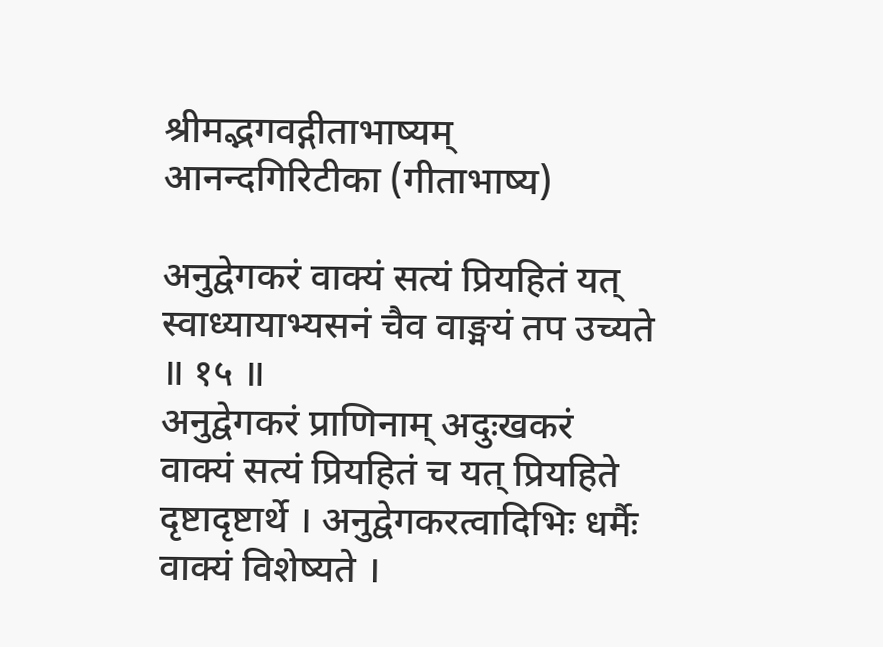श्रीमद्भगवद्गीताभाष्यम्
आनन्दगिरिटीका (गीताभाष्य)

अनुद्वेगकरं वाक्यं सत्यं प्रियहितं यत्
स्वाध्यायाभ्यसनं चैव वाङ्मयं तप उच्यते ॥ १५ ॥
अनुद्वेगकरं प्राणिनाम् अदुःखकरं वाक्यं सत्यं प्रियहितं च यत् प्रियहिते दृष्टादृष्टार्थे । अनुद्वेगकरत्वादिभिः धर्मैः वाक्यं विशेष्यते ।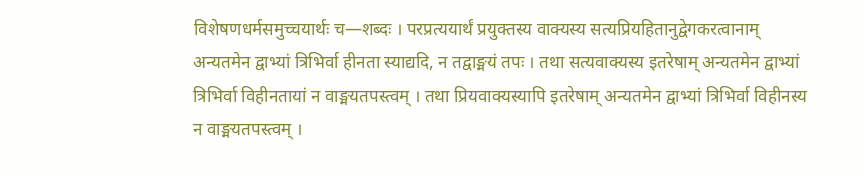विशेषणधर्मसमुच्चयार्थः च—शब्दः । परप्रत्ययार्थं प्रयुक्तस्य वाक्यस्य सत्यप्रियहितानुद्वेगकरत्वानाम् अन्यतमेन द्वाभ्यां त्रिभिर्वा हीनता स्याद्यदि, न तद्वाङ्मयं तपः । तथा सत्यवाक्यस्य इतरेषाम् अन्यतमेन द्वाभ्यां त्रिभिर्वा विहीनतायां न वाङ्मयतपस्त्वम् । तथा प्रियवाक्यस्यापि इतरेषाम् अन्यतमेन द्वाभ्यां त्रिभिर्वा विहीनस्य न वाङ्मयतपस्त्वम् ।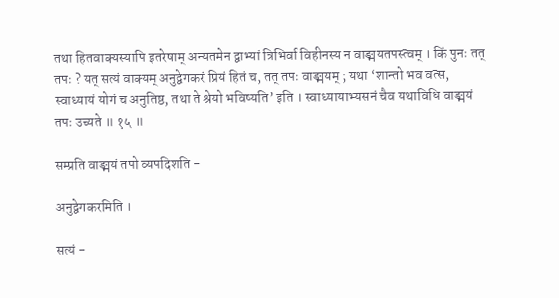तथा हितवाक्यस्यापि इतरेषाम् अन्यतमेन द्वाभ्यां त्रिभिर्वा विहीनस्य न वाङ्मयतपस्त्वम् । किं पुनः तत् तपः ? यत् सत्यं वाक्यम् अनुद्वेगकरं प्रियं हितं च, तत् तपः वाङ्मयम् ; यथा ‘शान्तो भव वत्स, स्वाध्यायं योगं च अनुतिष्ठ, तथा ते श्रेयो भविष्यति’ इति । स्वाध्यायाभ्यसनं चैव यथाविधि वाङ्मयं तपः उच्यते ॥ १५ ॥

सम्प्रति वाङ्मयं तपो व्यपदिशति -

अनुद्वेगकरमिति ।

सत्यं -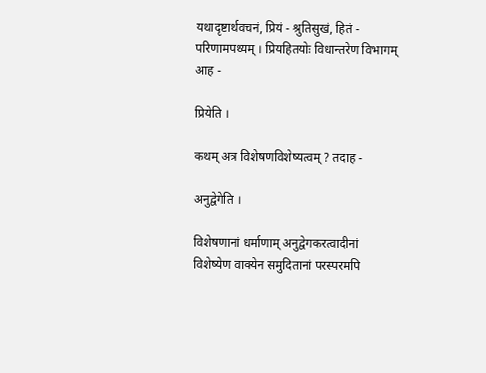यथादृष्टार्थवचनं, प्रियं - श्रुतिसुखं, हितं - परिणामपथ्यम् । प्रियहितयोः विधान्तरेण विभागम् आह -

प्रियेति ।

कथम् अत्र विशेषणविशेष्यत्वम् ? तदाह -

अनुद्वेगेति ।

विशेषणानां धर्माणाम् अनुद्वेगकरत्वादीनां विशेष्येण वाक्येन समुदितानां परस्परमपि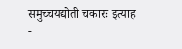समुच्चयद्योती चकारः इत्याह -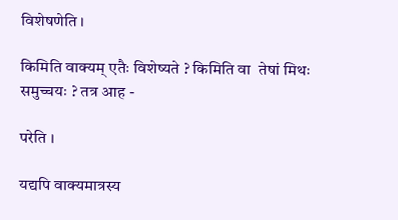विशेषणेति ।

किमिति वाक्यम् एतैः विशेष्यते ? किमिति वा  तेषां मिथः समुच्चयः ? तत्र आह -

परेति ।

यद्यपि वाक्यमात्रस्य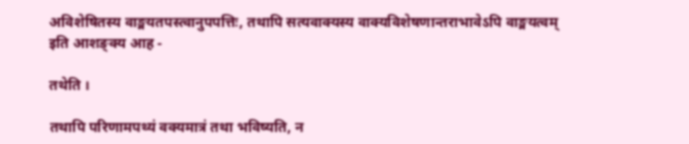अविशेषितस्य वाङ्मयतपस्त्वानुपपत्तिः, तथापि सत्यवाक्यस्य वाक्यविशेषणान्तराभावेऽपि वाङ्मयत्वम् इति आशङ्क्य आह -

तथेति ।

तथापि परिणामपथ्यं वक्यमात्रं तथा भविष्यति, न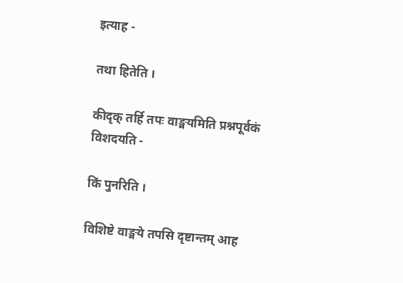इत्याह -

तथा हितेति ।

कीदृक् तर्हि तपः वाङ्मयमिति प्रश्नपूर्वकं विशदयति -

किं पुनरिति ।

विशिष्टे वाङ्मये तपसि दृष्टान्तम् आह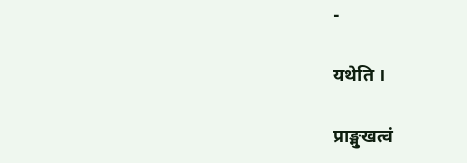-

यथेति ।

प्राङ्मुखत्वं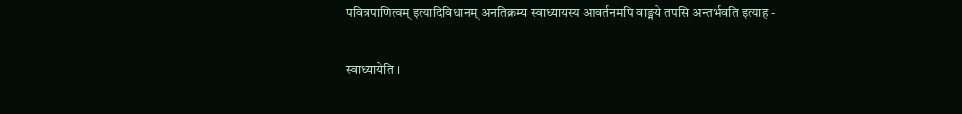पवित्रपाणित्वम् इत्यादिविधानम् अनतिक्रम्य स्वाध्यायस्य आवर्तनमपि वाङ्मये तपसि अन्तर्भवति इत्याह -

स्वाध्यायेति ।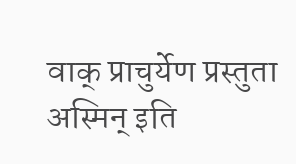वाक् प्राचुर्येण प्रस्तुता अस्मिन् इति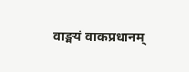वाङ्मयं वाकप्रधानम्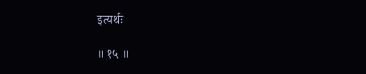इत्यर्थः

॥ १५ ॥